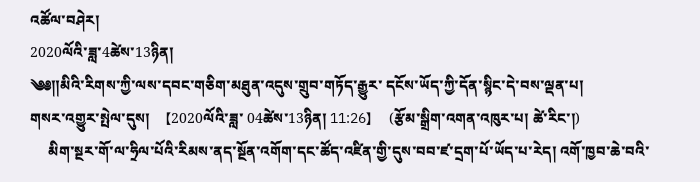འཚོལ་བཤེར།
2020ལོའི་ཟླ་4ཚེས་13ཉིན།
༄༅༎མིའི་རིགས་ཀྱི་ལས་དབང་གཅིག་མཐུན་འདུས་གྲུབ་གཏོད་རྒྱུར་ དངོས་ཡོད་ཀྱི་དོན་སྙིང་དེ་བས་ལྡན་པ།
གསར་འགྱུར་སྤེལ་དུས།  【2020ལོའི་ཟླ་ 04ཚེས་13ཉིན། 11:26】   (རྩོམ་སྒྲིག་འགན་འཁུར་པ། ཚེ་རིང་།)
     མིག་སྔར་གོ་ལ་ཧྲིལ་པོའི་རིམས་ནད་སྔོན་འགོག་དང་ཚོད་འཛིན་གྱི་དུས་བབ་ཛ་དྲག་པོ་ཡོད་པ་རེད། འགོ་ཁྱབ་ཆེ་བའི་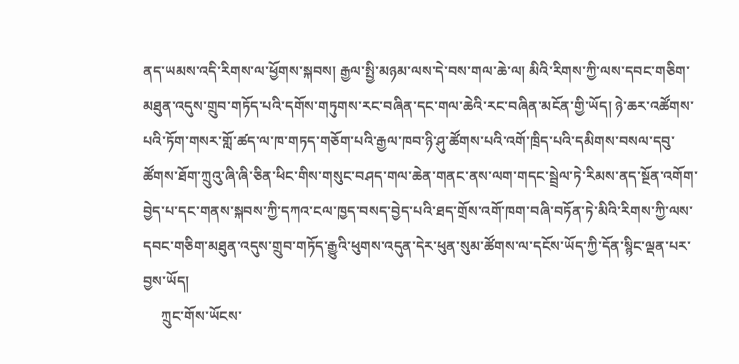ནད་ཡམས་འདི་རིགས་ལ་ཕྱོགས་སྐབས། རྒྱལ་སྤྱི་མཉམ་ལས་དེ་བས་གལ་ཆེ་ལ། མིའི་རིགས་ཀྱི་ལས་དབང་གཅིག་མཐུན་འདུས་གྲུབ་གཏོད་པའི་དགོས་གཏུགས་རང་བཞིན་དང་གལ་ཆེའི་རང་བཞིན་མངོན་གྱི་ཡོད། ཉེ་ཆར་འཚོགས་པའི་ཏོག་གསར་གློ་ཚད་ལ་ཁ་གཏད་གཅོག་པའི་རྒྱལ་ཁབ་ཉི་ཤུ་ཚོགས་པའི་འགོ་ཁྲིད་པའི་དམིགས་བསལ་དབུ་ཚོགས་ཐོག་ཀྲུའུ་ཞི་ཞི་ཅིན་ཕིང་གིས་གསུང་བཤད་གལ་ཆེན་གནང་ནས་ལག་གདང་སྦྲེལ་ཏེ་རིམས་ནད་སྔོན་འགོག་བྱེད་པ་དང་གནས་སྐབས་ཀྱི་དཀའ་ངལ་ཁྱད་བསད་བྱེད་པའི་ཐད་གྲོས་འགོ་ཁག་བཞི་བཏོན་ཏེ་མིའི་རིགས་ཀྱི་ལས་དབང་གཅིག་མཐུན་འདུས་གྲུབ་གཏོད་རྒྱུའི་ཕུགས་འདུན་དེར་ཕུན་སུམ་ཚོགས་ལ་དངོས་ཡོད་ཀྱི་དོན་སྙིང་ལྡན་པར་བྱས་ཡོད།
     ཀྲུང་གོས་ཡོངས་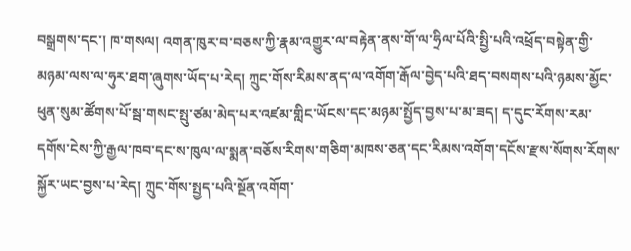བསྒྲགས་དང་། ཁ་གསལ། འགན་ཁུར་བ་བཅས་ཀྱི་རྣམ་འགྱུར་ལ་བརྟེན་ནས་གོ་ལ་ཧྲིལ་པོའི་སྤྱི་པའི་འཕྲོད་བསྟེན་གྱི་མཉམ་ལས་ལ་ཧུར་ཐག་ཞུགས་ཡོད་པ་རེད། ཀྲུང་གོས་རིམས་ནད་ལ་འགོག་རྒོལ་བྱེད་པའི་ཐད་བསགས་པའི་ཉམས་མྱོང་ཕུན་སུམ་ཚོགས་པོ་སྦ་གསང་སྤུ་ཙམ་མེད་པར་འཛམ་གླིང་ཡོངས་དང་མཉམ་སྤྱོད་བྱས་པ་མ་ཟད། ད་དུང་རོགས་རམ་དགོས་ངེས་ཀྱི་རྒྱལ་ཁབ་དང་ས་ཁུལ་ལ་སྨན་བཅོས་རིགས་གཅིག་མཁས་ཅན་དང་རིམས་འགོག་དངོས་རྫས་སོགས་རོགས་སྐྱོར་ཡང་བྱས་པ་རེད། ཀྲུང་གོས་སྤྱད་པའི་སྔོན་འགོག་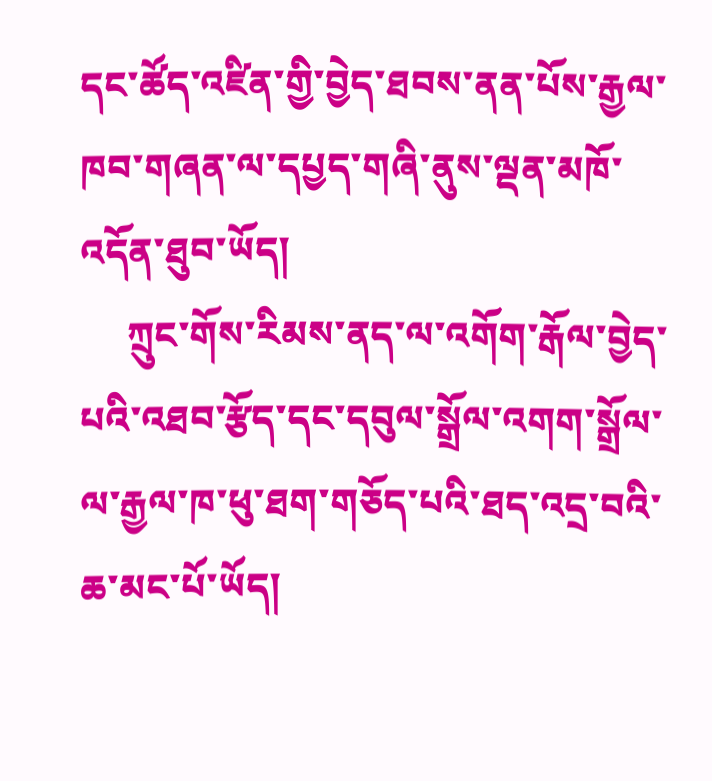དང་ཚོད་འཛིན་གྱི་བྱེད་ཐབས་ནན་པོས་རྒྱལ་ཁབ་གཞན་ལ་དཔྱད་གཞི་ནུས་ལྡན་མཁོ་འདོན་ཐུབ་ཡོད།
     ཀྲུང་གོས་རིམས་ནད་ལ་འགོག་རྒོལ་བྱེད་པའི་འཐབ་རྩོད་དང་དབུལ་སྒྲོལ་འགག་སྒྲོལ་ལ་རྒྱལ་ཁ་ཕུ་ཐག་གཅོད་པའི་ཐད་འདྲ་བའི་ཆ་མང་པོ་ཡོད།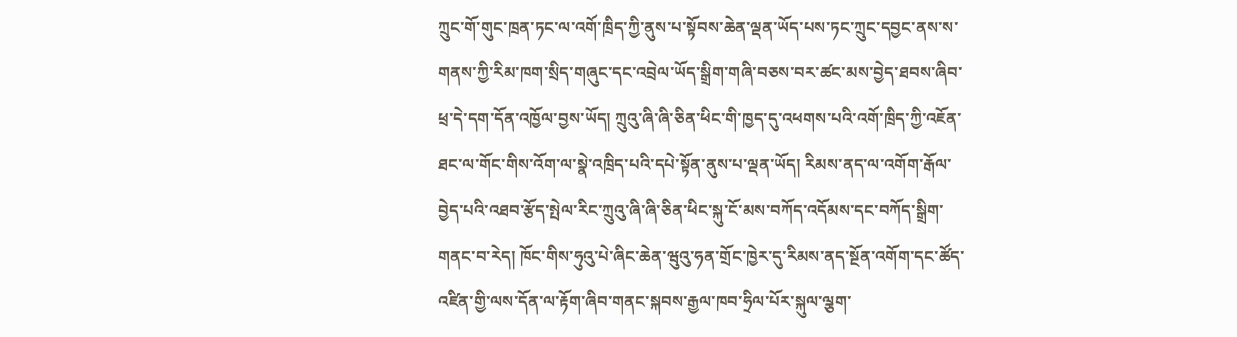ཀྲུང་གོ་གུང་ཁྲན་ཏང་ལ་འགོ་ཁྲིད་ཀྱི་ནུས་པ་སྟོབས་ཆེན་ལྡན་ཡོད་པས་ཏང་ཀྲུང་དབྱང་ནས་ས་གནས་ཀྱི་རིམ་ཁག་སྲིད་གཞུང་དང་འབྲེལ་ཡོད་སྒྲིག་གཞི་བཅས་བར་ཚང་མས་བྱེད་ཐབས་ཞིབ་ཕྲ་དེ་དག་དོན་འཁྱོལ་བྱས་ཡོད། ཀྲུའུ་ཞི་ཞི་ཅིན་ཕིང་གི་ཁྱད་དུ་འཕགས་པའི་འགོ་ཁྲིད་ཀྱི་འཇོན་ཐང་ལ་གོང་གིས་འོག་ལ་སྣེ་འཁྲིད་པའི་དཔེ་སྟོན་ནུས་པ་ལྡན་ཡོད། རིམས་ནད་ལ་འགོག་རྒོལ་བྱེད་པའི་འཐབ་རྩོད་སྤེལ་རིང་ཀྲུའུ་ཞི་ཞི་ཅིན་ཕིང་སྐུ་ངོ་མས་བཀོད་འདོམས་དང་བཀོད་སྒྲིག་གནང་བ་རེད། ཁོང་གིས་ཧུའུ་པེ་ཞིང་ཆེན་ཝུའུ་ཧན་གྲོང་ཁྱེར་དུ་རིམས་ནད་སྔོན་འགོག་དང་ཚོད་འཛིན་གྱི་ལས་དོན་ལ་རྟོག་ཞིབ་གནང་སྐབས་རྒྱལ་ཁབ་ཧྲིལ་པོར་སྐུལ་ལྕག་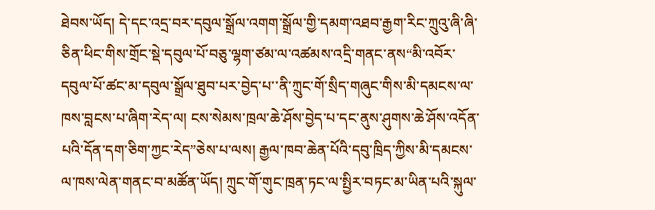ཐེབས་ཡོད། དེ་དང་འདྲ་བར་དབུལ་སྒྲོལ་འགག་སྒྲོལ་གྱི་དམག་འཐབ་རྒྱག་རིང་ཀྲུའུ་ཞི་ཞི་ཅིན་ཕིང་གིས་གྲོང་སྡེ་དབུལ་པོ་བཅུ་ལྷག་ཙམ་ལ་འཚམས་འདྲི་གནང་ནས“མི་འབོར་དབུལ་པོ་ཚང་མ་དབུལ་སྒྲོལ་ཐུབ་པར་བྱེད་པ་་ནི་ཀྲུང་གོ་སྲིད་གཞུང་གིས་མི་དམངས་ལ་ཁས་བླངས་པ་ཞིག་རེད་ལ། ངས་སེམས་ཁྲལ་ཆེ་ཤོས་བྱེད་པ་དང་ནུས་ཤུགས་ཆེ་ཤོས་འདོན་པའི་དོན་དག་ཅིག་ཀྱང་རེད”ཅེས་པ་ལས། རྒྱལ་ཁབ་ཆེན་པོའི་དབུ་ཁྲིད་ཀྱིས་མི་དམངས་ལ་ཁས་ལེན་གནང་བ་མཚོན་ཡོད། ཀྲུང་གོ་གུང་ཁྲན་ཏང་ལ་སྤྱིར་བཏང་མ་ཡིན་པའི་སྐུལ་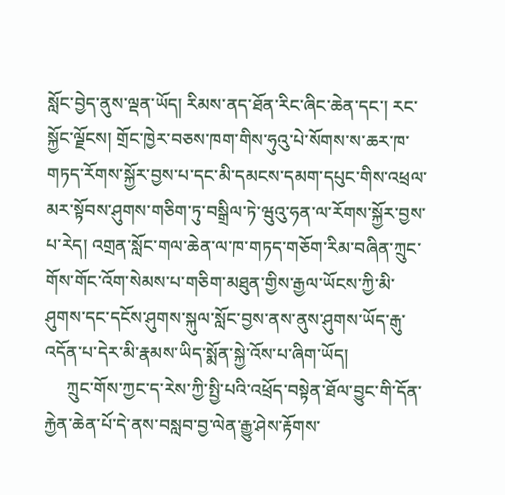སློང་བྱེད་ནུས་ལྡན་ཡོད། རིམས་ནད་ཐོན་རིང་ཞིང་ཆེན་དང་། རང་སྐྱོང་ལྗོངས། གྲོང་ཁྱེར་བཅས་ཁག་གིས་ཧུའུ་པེ་སོགས་ས་ཆར་ཁ་གཏད་རོགས་སྐྱོར་བྱས་པ་དང་མི་དམངས་དམག་དཔུང་གིས་འཕྲལ་མར་སྟོབས་ཤུགས་གཅིག་ཏུ་བསྒྲིལ་ཏེ་ཝུའུ་ཧན་ལ་རོགས་སྐྱོར་བྱས་པ་རེད། འགྲན་སློང་གལ་ཆེན་ལ་ཁ་གཏད་གཅོག་རིམ་བཞིན་ཀྲུང་གོས་གོང་འོག་སེམས་པ་གཅིག་མཐུན་གྱིས་རྒྱལ་ཡོངས་ཀྱི་མི་ཤུགས་དང་དངོས་ཤུགས་སྐུལ་སློང་བྱས་ནས་ནུས་ཤུགས་ཡོད་རྒུ་འདོན་པ་དེར་མི་རྣམས་ཡིད་སྨོན་སྐྱེ་འོས་པ་ཞིག་ཡོད།
     ཀྲུང་གོས་ཀྱང་ད་རེས་ཀྱི་སྤྱི་པའི་འཕྲོད་བསྟེན་ཐོལ་བྱུང་གི་དོན་རྐྱེན་ཆེན་པོ་དེ་ནས་བསླབ་བྱ་ལེན་རྒྱུ་ཤེས་རྟོགས་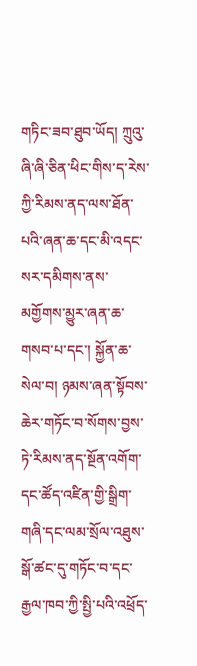གཏིང་ཟབ་ཐུབ་ཡོད། ཀྲུའུ་ཞི་ཞི་ཅིན་ཕིང་གིས་ད་རེས་ཀྱི་རིམས་ནད་ལས་ཐོན་པའི་ཞན་ཆ་དང་མི་འདང་སར་དམིགས་ནས་མགྱོགས་མྱུར་ཞན་ཆ་གསབ་པ་དང་། སྐྱོན་ཆ་སེལ་བ། ཉམས་ཞན་སྟོབས་ཆེར་གཏོང་བ་སོགས་བྱས་ཏེ་རིམས་ནད་སྔོན་འགོག་དང་ཚོད་འཛིན་གྱི་སྒྲིག་གཞི་དང་ལམ་སྲོལ་འཐུས་སྒོ་ཚང་དུ་གཏོང་བ་དང་རྒྱལ་ཁབ་ཀྱི་སྤྱི་པའི་འཕྲོད་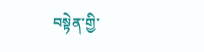བསྟེན་གྱི་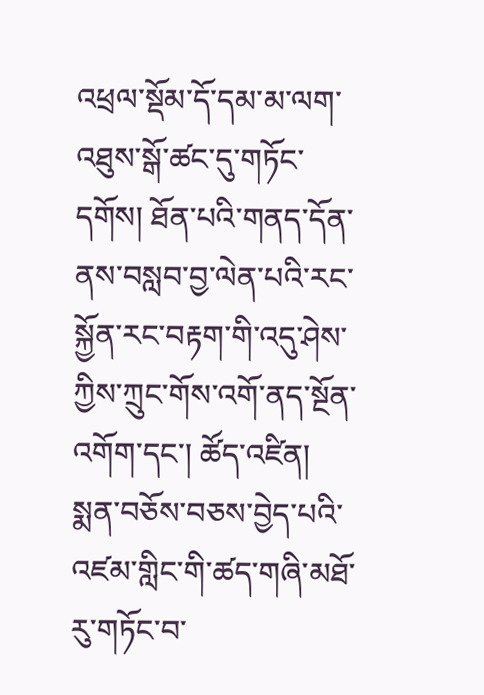འཕྲལ་སྡོམ་དོ་དམ་མ་ལག་འཐུས་སྒོ་ཚང་དུ་གཏོང་དགོས། ཐོན་པའི་གནད་དོན་ནས་བསླབ་བྱ་ལེན་པའི་རང་སྐྱོན་རང་བརྟག་གི་འདུ་ཤེས་ཀྱིས་ཀྲུང་གོས་འགོ་ནད་སྔོན་འགོག་དང་། ཚོད་འཛིན། སྨན་བཅོས་བཅས་བྱེད་པའི་འཛམ་གླིང་གི་ཚད་གཞི་མཐོ་རུ་གཏོང་བ་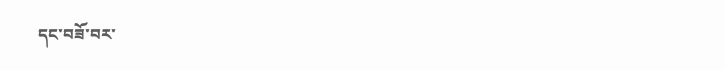དང་བཟོ་བར་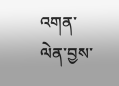འགན་ལེན་བྱས་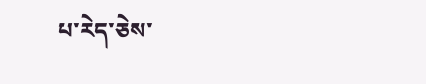པ་རེད་ཅེས་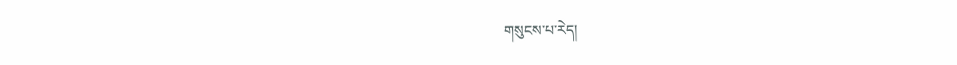གསུངས་པ་རེད།